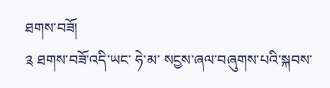ཐགས་བཟོ།
༉ ཐགས་བཟོ་འདི་ཡང་ ཧེ་མ་ སངྱས་ཞལ་བཞུགས་པའི་སྐབས་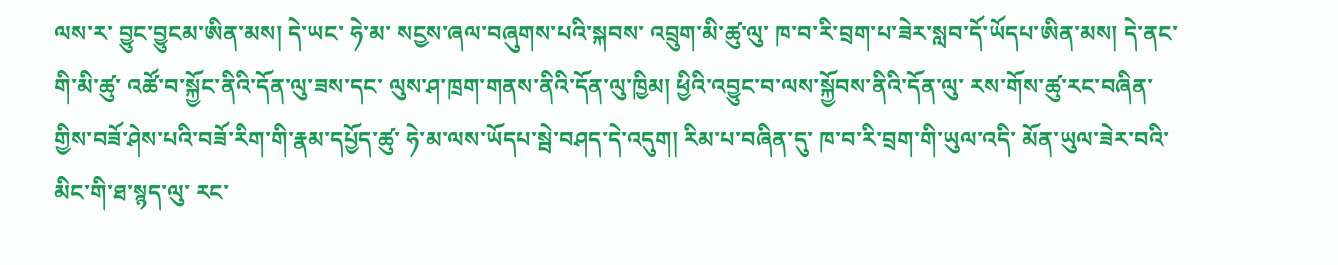ལས་ར་ བྱུང་བྱུངམ་ཨིན་མས། དེ་ཡང་ ཧེ་མ་ སངྱས་ཞལ་བཞུགས་པའི་སྐབས་ འབྲུག་མི་ཚུ་ལུ་ ཁ་བ་རི་བྲག་པ་ཟེར་སླབ་དོ་ཡོདཔ་ཨིན་མས། དེ་ནང་གི་མི་ཚུ་ འཚོ་བ་སྐྱོང་ནིའི་དོན་ལུ་ཟས་དང་ ལུས་ཤ་ཁྲག་གནས་ནིའི་དོན་ལུ་ཁྱིམ། ཕྱིའི་འབྱུང་བ་ལས་སྐྱོབས་ནིའི་དོན་ལུ་ རས་གོས་ཚུ་རང་བཞིན་གྱིས་བཟོ་ཤེས་པའི་བཟོ་རིག་གི་རྣམ་དཔྱོད་ཚུ་ ཧེ་མ་ལས་ཡོདཔ་སྦེ་བཤད་དེ་འདུག། རིམ་པ་བཞིན་དུ་ ཁ་བ་རི་བྲག་གི་ཡུལ་འདི་ མོན་ཡུལ་ཟེར་བའི་ མིང་གི་ཐ་སྙད་ལུ་ རང་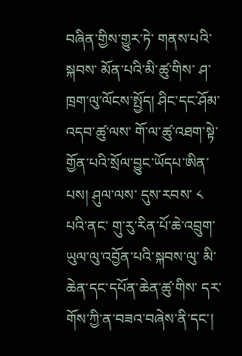བཞིན་གྱིས་གྱུར་ཏེ་ གནས་པའི་སྐབས་ མོན་པའི་མི་ཚུ་གིས་ ཤ་ཁྲག་ལུ་ལོངས་སྤྱོད། ཤིང་དང་ཤོམ་འདབ་ཚུ་ལས་ གོ་ལ་ཚུ་འཐག་སྟེ་ གྱོན་པའི་སྲོལ་བྱུང་ཡོདཔ་ཨིན་པས། ཤུལ་ལས་ དུས་རབས་ ༨ པའི་ནང་ གུ་རུ་རིན་པོ་ཆེ་འབྲུག་ཡུལ་ལུ་འབྱོན་པའི་སྐབས་ལུ་ མི་ཆེན་དང་དཔོན་ཆེན་ཚུ་གིས་ དར་གོས་ཀྱི་ན་བཟའ་བཞེས་ནི་དང་།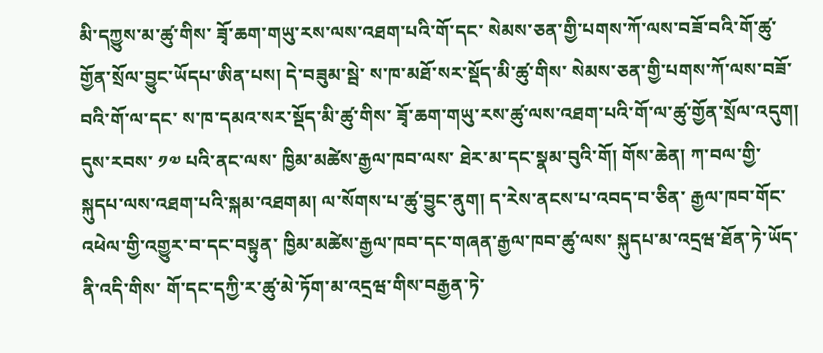མི་དཀྱུས་མ་ཚུ་གིས་ ཟྭོ་ཆག་གཡུ་རས་ལས་འཐག་པའི་གོ་དང་ སེམས་ཅན་གྱི་པགས་ཀོ་ལས་བཟོ་བའི་གོ་ཚུ་གྱོན་སྲོལ་བྱུང་ཡོདཔ་ཨིན་པས། དེ་བཟུམ་སྦེ་ ས་ཁ་མཐོ་སར་སྡོད་མི་ཚུ་གིས་ སེམས་ཅན་གྱི་པགས་ཀོ་ལས་བཟོ་བའི་གོ་ལ་དང་ ས་ཁ་དམའ་སར་སྡོད་མི་ཚུ་གིས་ ཟྭོ་ཆག་གཡུ་རས་ཚུ་ལས་འཐག་པའི་གོ་ལ་ཚུ་གྱོན་སྲོལ་འདུག།
དུས་རབས་ ༡༧ པའི་ནང་ལས་ ཁྱིམ་མཚེས་རྒྱལ་ཁབ་ལས་ ཐེར་མ་དང་སྣམ་བུའི་གོ། གོས་ཆེན། ཀ་བལ་གྱི་སྐུདཔ་ལས་འཐག་པའི་སྐམ་འཐགམ། ལ་སོགས་པ་ཚུ་བྱུང་ནུག། ད་རེས་ནངས་པ་འབད་བ་ཅིན་ རྒྱལ་ཁབ་གོང་འཕེལ་གྱི་འགྱུར་བ་དང་བསྟུན་ ཁྱིམ་མཚེས་རྒྱལ་ཁབ་དང་གཞན་རྒྱལ་ཁབ་ཚུ་ལས་ སྐུདཔ་མ་འདྲཝ་ཐོན་ཏེ་ཡོད་ནི་འདི་གིས་ གོ་དང་དཀྱི་ར་ཚུ་མེ་ཏོག་མ་འདྲཝ་གིས་བརྒྱན་ཏེ་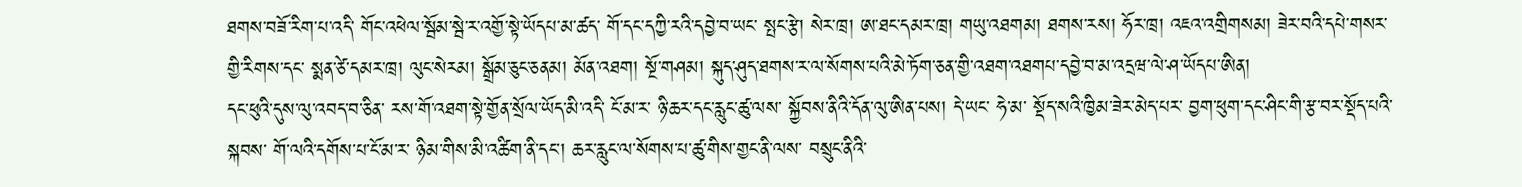ཐགས་བཟོ་རིག་པ་འདི་ གོང་འཕེལ་སྦོམ་སྦེ་ར་འགྱོ་སྟེ་ཡོདཔ་མ་ཚད་ གོ་དང་དཀྱི་རའི་དབྱེ་བ་ཡང་ སྤང་རྩེ། སེར་ཁྲ། ཨ་ཐང་དམར་ཁྲ། གཡུ་འཐགམ། ཐགས་རས། ཧོར་ཁྲ། འཇའ་འགྲིགསམ། ཟེར་བའི་དཔེ་གསར་གྱི་རིགས་དང་ སྨན་ཙེ་དམར་ཁྲ། ལུང་སེརམ། སྒྲོམ་ཅུང་ཅནམ། མོན་འཐག། སྔོ་གཤམ། སྐུད་ཤུད་ཐགས་ར་ལ་སོགས་པའི་མེ་ཏོག་ཅན་གྱི་འཐག་འཐགཔ་དབྱེ་བ་མ་འདྲཝ་ལེ་ཤ་ཡོདཔ་ཨིན།
དང་ཕུའི་དུས་ལུ་འབད་བ་ཅིན་ རས་གོ་འཐག་སྟེ་གྱོན་སྲོལ་ཡོད་མི་འདི་ ངོ་མ་ར་ ཉི་ཆར་དང་རླུང་ཚུ་ལས་ སྐྱོབས་ནིའི་དོན་ལུ་ཨིན་པས། དེ་ཡང་ ཧེ་མ་ སྡོད་སའི་ཁྱིམ་ཟེར་མེད་པར་ བྱག་ཕུག་དང་ཤིང་གི་རྩ་བར་སྡོད་པའི་སྐབས་ གོ་ལའི་དགོས་པ་ངོ་མ་ར་ ཉིམ་གིས་མི་འཚིག་ནི་དང་། ཆར་རླུང་ལ་སོགས་པ་ཚུ་གིས་གྱང་ནི་ལས་ བསྲུང་ནིའི་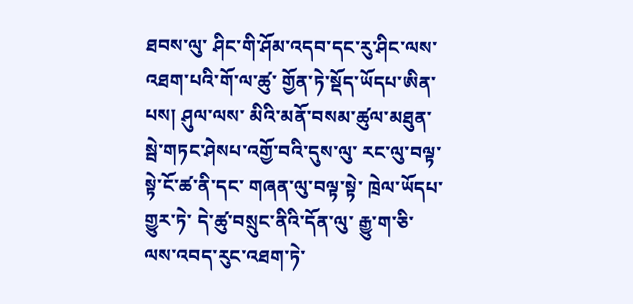ཐབས་ལུ་ ཤིང་གི་ཤོམ་འདབ་དང་རུ་ཤིང་ལས་འཐག་པའི་གོ་ལ་ཚུ་ གྱོན་ཏེ་སྡོད་ཡོདཔ་ཨིན་པས། ཤུལ་ལས་ མིའི་མནོ་བསམ་ཚུལ་མཐུན་སྦེ་གཏང་ཤེསཔ་འགྱོ་བའི་དུས་ལུ་ རང་ལུ་བལྟ་སྟེ་ངོ་ཚ་ནི་དང་ གཞན་ལུ་བལྟ་སྟེ་ ཁྲེལ་ཡོདཔ་གྱུར་ཏེ་ དེ་ཚུ་བསྲུང་ནིའི་དོན་ལུ་ རྒྱུ་ག་ཅི་ལས་འབད་རུང་འཐག་ཏེ་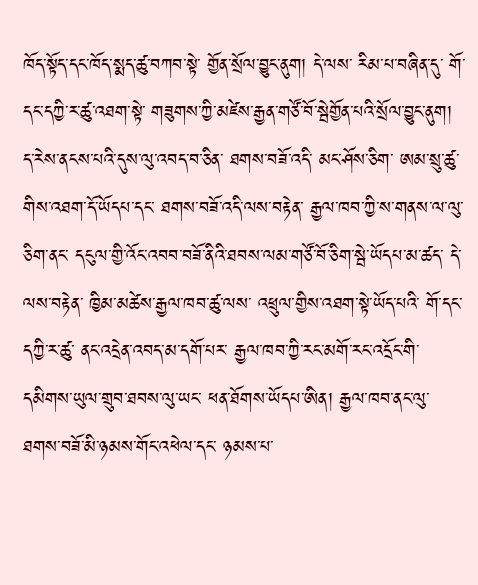ཁོད་སྟོད་དང་ཁོད་སྨད་ཚུ་བཀབ་སྟེ་ གྱོན་སྲོལ་བྱུང་ནུག། དེ་ལས་ རིམ་པ་བཞིན་དུ་ གོ་དང་དཀྱི་ར་ཚུ་འཐག་སྟེ་ གཟུགས་ཀྱི་མཛེས་རྒྱན་གཙོ་བོ་སྦེགྱོན་པའི་སྲོལ་བྱུང་ནུག།
ད་རེས་ནངས་པའི་དུས་ལུ་འབད་བ་ཅིན་ ཐགས་བཟོ་འདི་ མང་ཤོས་ཅིག་ ཨམ་སྲུ་ཚུ་གིས་འཐག་དོ་ཡོདཔ་དང་ ཐགས་བཟོ་འདི་ལས་བརྟེན་ རྒྱལ་ཁབ་ཀྱི་ས་གནས་ལ་ལུ་ཅིག་ནང་ དངུལ་གྱི་འོང་འབབ་བཟོ་ནིའི་ཐབས་ལམ་གཙོ་བོ་ཅིག་སྦེ་ཡོདཔ་མ་ཚད་ དེ་ལས་བརྟེན་ ཁྱིམ་མཚེས་རྒྱལ་ཁབ་ཚུ་ལས་ འཕྲུལ་གྱིས་འཐག་སྟེ་ཡོད་པའི་ གོ་དང་དཀྱི་ར་ཚུ་ ནང་འདྲེན་འབད་མ་དགོ་པར་ རྒྱལ་ཁབ་ཀྱི་རང་མགོ་རང་འདྲོང་གི་ དམིགས་ཡུལ་གྲུབ་ཐབས་ལུ་ཡང་ ཕན་ཐོགས་ཡོདཔ་ཨིན། རྒྱལ་ཁབ་ནང་ལུ་ ཐགས་བཟོ་མི་ཉམས་གོང་འཕེལ་དང་ ཉམས་པ་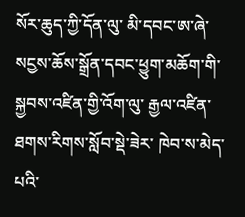སོར་ཆུད་ཀྱི་དོན་ལུ་ མི་དབང་ཨ་ཞེ་སངྱས་ཆོས་སྒྲོན་དབང་ཕྱུག་མཆོག་གི་སྐྱབས་འཛིན་གྱི་འོག་ལུ་ རྒྱལ་འཛིན་ཐགས་རིགས་སློབ་སྡེ་ཟེར་ ཁེབ་ས་མེད་པའི་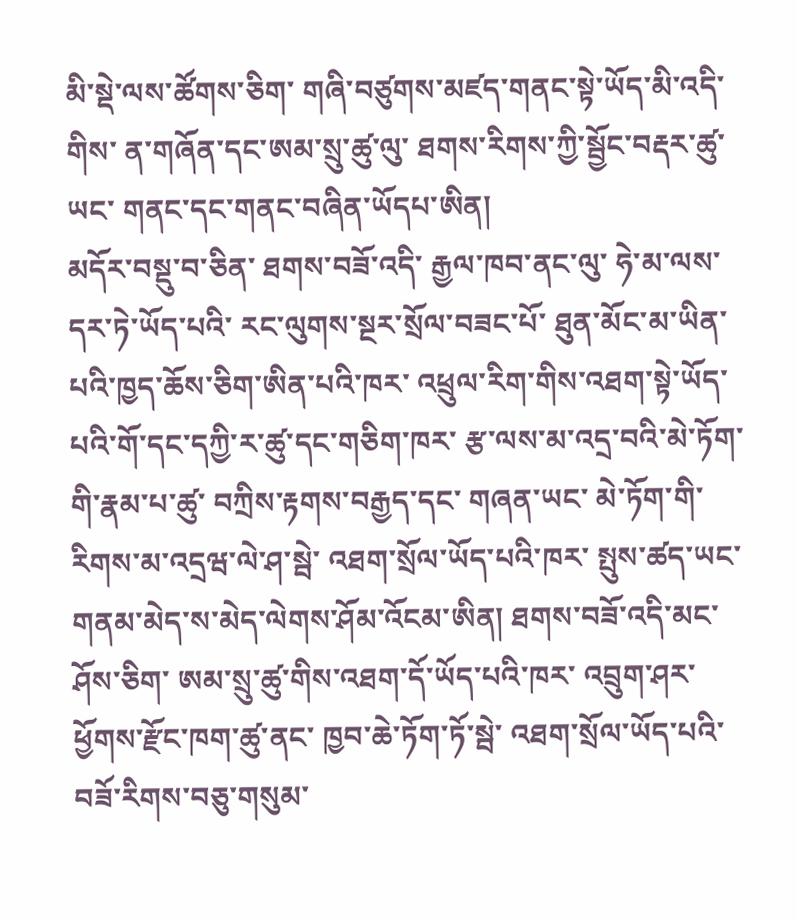མི་སྡེ་ལས་ཚོགས་ཅིག་ གཞི་བཙུགས་མཛད་གནང་སྟེ་ཡོད་མི་འདི་གིས་ ན་གཞོན་དང་ཨམ་སྲུ་ཚུ་ལུ་ ཐགས་རིགས་ཀྱི་སྦྱོང་བརྡར་ཚུ་ཡང་ གནང་དང་གནང་བཞིན་ཡོདཔ་ཨིན།
མདོར་བསྡུ་བ་ཅིན་ ཐགས་བཟོ་འདི་ རྒྱལ་ཁབ་ནང་ལུ་ ཧེ་མ་ལས་དར་ཏེ་ཡོད་པའི་ རང་ལུགས་སྔར་སྲོལ་བཟང་པོ་ ཐུན་མོང་མ་ཡིན་པའི་ཁྱད་ཆོས་ཅིག་ཨིན་པའི་ཁར་ འཕྲུལ་རིག་གིས་འཐག་སྟེ་ཡོད་པའི་གོ་དང་དཀྱི་ར་ཚུ་དང་གཅིག་ཁར་ རྩ་ལས་མ་འདྲ་བའི་མེ་ཏོག་གི་རྣམ་པ་ཚུ་ བཀྲིས་རྟགས་བརྒྱད་དང་ གཞན་ཡང་ མེ་ཏོག་གི་རིགས་མ་འདྲཝ་ལེ་ཤ་སྦེ་ འཐག་སྲོལ་ཡོད་པའི་ཁར་ སྤུས་ཚད་ཡང་གནམ་མེད་ས་མེད་ལེགས་ཤོམ་འོངམ་ཨིན། ཐགས་བཟོ་འདི་མང་ཤོས་ཅིག་ ཨམ་སྲུ་ཚུ་གིས་འཐག་དོ་ཡོད་པའི་ཁར་ འབྲུག་ཤར་ཕྱོགས་རྫོང་ཁག་ཚུ་ནང་ ཁྱབ་ཆེ་ཏོག་ཏོ་སྦེ་ འཐག་སྲོལ་ཡོད་པའི་བཟོ་རིགས་བཅུ་གསུམ་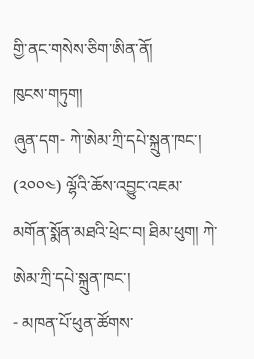གྱི་ནང་གསེས་ཅིག་ཨིན་ནོ།
ཁུངས་གཏུག།
ཞུན་དག- ཀེ་ཨེམ་ཀྲི་དཔེ་སྐྲུན་ཁང་། (༢༠༠༤) ལྷོའི་ཆོས་འབྱུང་འཇམ་མགོན་སྨོན་མཐའི་ཕྲེང་བ། ཐིམ་ཕུག། ཀེ་ཨེམ་ཀྲི་དཔེ་སྐྲུན་ཁང་།
- མཁན་པོ་ཕུན་ཚོགས་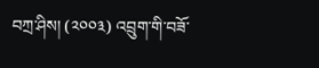བཀྲ་ཤིས། (༢༠༠༣) འབྲུག་གི་བཟོ་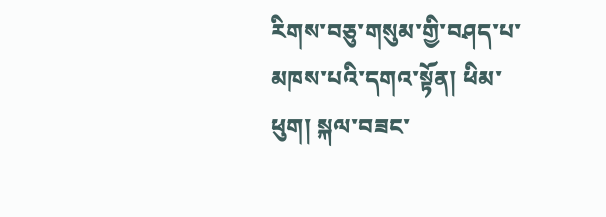རིགས་བཅུ་གསུམ་གྱི་བཤད་པ་མཁས་པའི་དགའ་སྟོན། ཕིམ་ཕུག། སྐལ་བཟང་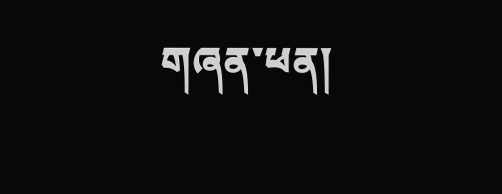གཞན་ཕན།